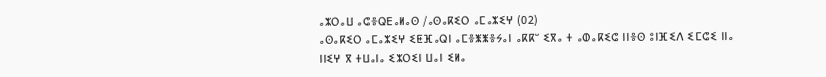ⴰⵣⵔⴰⵡ ⴰⵛⴻⵕⴹⴰⵍⴰⵙ /ⴰⵙⴰⴽⵉⵔ ⴰⵎⴰⵣⵉⵖ (02)
ⴰⵙⴰⴽⵉⵔ ⴰⵎⴰⵣⵉⵖ ⵉⵟⴼⴰⵕⵏ ⴰⵎⴻⵥⵥⴻⵢⴰⵏ ⴰⴽⴽⵯ ⵉⴳⴰ ⵜ ⴰⵀⴰⴽⵉⵛ ⵏⵏⴻⵙ ⵓⵏⴼⵉⴷ ⵉⵎⵛⵉ ⵏⵏⴰ ⵏⵏⵉⵖ ⴳ ⵜⵡⴰⵏⴰ ⵉⵣⵔⵉⵏ ⵡⴰⵏ ⵉⵍⴰ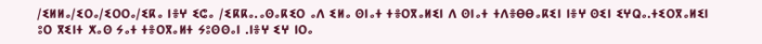/ⵉⵍⵍⴰ/ⵉⵔⴰ/ⵉⵔⵔⴰ/ⵉⴽⴰ ⵏⴻⵖ ⵉⵛⴰ /ⵉⴽⴽⴰ.ⴰⵙⴰⴽⵉⵔ ⴰⴷ ⵉⵍⴰ ⵙⵏⴰⵜ ⵜⴻⵔⴳⴰⵍⵉⵏ ⴷ ⵙⵏⴰⵜ ⵜⴷⴻⴱⴱⴰⴽⵉⵏ ⵏⴻⵖ ⵙⵉⵏ ⵉⵖⵕⴰ.ⵜⵉⵔⴳⴰⵍⵉⵏ ⵓⵔ ⴳⵉⵏⵜ ⵅⴰⵙ ⵢⴰⵜ ⵜⴻⵔⴳⴰⵍⵜ ⵢⵓⵙⵙⴰⵏ .ⵏⴻⵖ ⵉⵖ ⵏⵔⴰ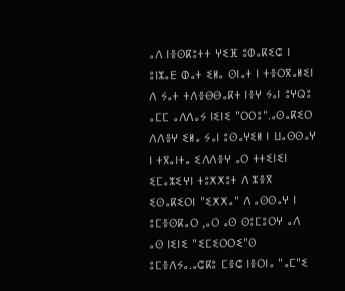ⴰⴷ ⵏⴻⵙⴽⵓⵜⵜ ⵖⵉⴼ ⵓⵀⴰⴽⵉⵛ ⵏ ⵓⵏⵣⴰⴹ ⵀⴰⵜ ⵉⵍⴰ ⵙⵏⴰⵜ ⵏ ⵜⴻⵔⴳⴰⵍⵉⵏ ⴷ ⵢⴰⵜ ⵜⴷⴻⴱⴱⴰⴽⵜ ⵏⴻⵖ ⵢⴰⵏ ⵓⵖⵕⵓ ⴰⵎⵎ ⴰⴷⴷⴰⵢ ⵏⵉⵏⵉ "ⵔⵔⵓ".ⴰⵙⴰⴽⵉⵔ ⴷⴷⴻⵖ ⵉⵍⴰ ⵢⴰⵏ ⵓⵙⴰⵖⵉⵍ ⵏ ⵡⴰⵙⵙⴰⵖ ⵏ ⵜⴳⴰⵏⵜⴰ ⵉⴷⴷⴻⵖ ⴰⵔ ⵜⵜⵉⵏⵉⵏ ⵉⵎⴰⵣⵉⵖⵏ ⵜⵓⵅⵅⵓⵜ ⴷ ⵣⴻⴳ ⵉⵙⴰⴽⵉⵔⵏ "ⵉⵅⵅⴰ" ⴷ ⴰⵙⵙⴰⵖ ⵏ ⵓⵎⴻⵙⴽⴰⵔ ,ⴰⵔ ⴰⵙ ⵙⵓⵎⵓⵔⵖ ⴰⴷ ⴰⵙ ⵏⵉⵏⵉ "ⵉⵎⵉⵔⵔⵉ"ⵙ ⵓⵎⴻⴷⵢⴰ.ⴰⵛⴽⵓ ⵎⴻⵛ ⵏⴻⵔⵏⴰ "ⴰⵎ"ⵉ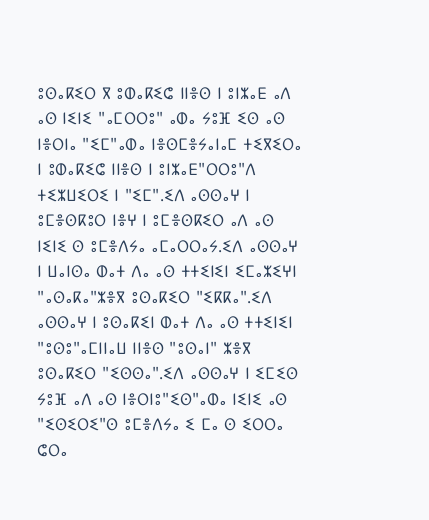ⵓⵙⴰⴽⵉⵔ ⴳ ⵓⵀⴰⴽⵉⵛ ⵏⵏⴻⵙ ⵏ ⵓⵏⵣⴰⴹ ⴰⴷ ⴰⵙ ⵏⵉⵏⵉ "ⴰⵎⵔⵔⵓ" ⴰⵀⴰ ⵢⵓⴼ ⵉⵙ ⴰⵙ ⵏⴻⵔⵏⴰ "ⵉⵎ"ⴰⵀⴰ ⵏⴻⵙⵎⴻⵢⴰⵏⴰⵎ ⵜⵉⴳⵉⵔⴰ ⵏ ⵓⵀⴰⴽⵉⵛ ⵏⵏⴻⵙ ⵏ ⵓⵏⵣⴰⴹ"ⵔⵔⵓ"ⴷ ⵜⵉⵣⵡⵉⵔⵉ ⵏ "ⵉⵎ".ⵉⴷ ⴰⵙⵙⴰⵖ ⵏ ⵓⵎⴻⵙⴽⵓⵔ ⵏⴻⵖ ⵏ ⵓⵎⴻⵙⴽⵉⵔ ⴰⴷ ⴰⵙ ⵏⵉⵏⵉ ⵙ ⵓⵎⴻⴷⵢⴰ ⴰⵎⴰⵔⵔⴰⵢ.ⵉⴷ ⴰⵙⵙⴰⵖ ⵏ ⵡⴰⵏⵙⴰ ⵀⴰⵜ ⴷⴰ ⴰⵙ ⵜⵜⵉⵏⵉⵏ ⵉⵎⴰⵣⵉⵖⵏ "ⴰⵙⴰⴽⴰ"ⵣⴻⴳ ⵓⵙⴰⴽⵉⵔ "ⵉⴽⴽⴰ".ⵉⴷ ⴰⵙⵙⴰⵖ ⵏ ⵓⵙⴰⴽⵉⵏ ⵀⴰⵜ ⴷⴰ ⴰⵙ ⵜⵜⵉⵏⵉⵏ "ⵓⵙⵓ"ⴰⵎⵏⵏⴰⵡ ⵏⵏⴻⵙ "ⵓⵙⴰⵏ" ⵣⴻⴳ ⵓⵙⴰⴽⵉⵔ "ⵉⵙⵙⴰ".ⵉⴷ ⴰⵙⵙⴰⵖ ⵏ ⵉⵎⵉⵙ ⵢⵓⴼ ⴰⴷ ⴰⵙ ⵏⴻⵔⵏⵓ"ⵉⵙ"ⴰⵀⴰ ⵏⵉⵏⵉ ⴰⵙ "ⵉⵙⵉⵔⵉ"ⵙ ⵓⵎⴻⴷⵢⴰ ⵉ ⵎⴰ ⵙ ⵉⵔⵔⴰ ⵛⵔⴰ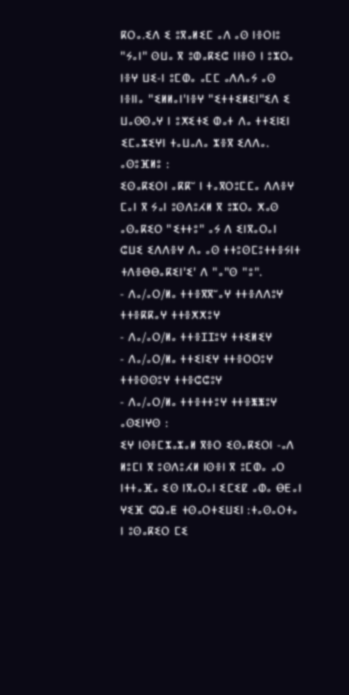ⴽⵔⴰ.ⵉⴷ ⵉ ⵓⴳⴰⵍⵉⵎ ⴰⴷ ⴰⵙ ⵏⴻⵔⵏⵓ "ⵢⴰⵏ" ⵙⵡⴰ ⴳ ⵓⵀⴰⴽⵉⵛ ⵏⵏⴻⵙ ⵏ ⵓⵣⵔⴰ ⵏⴻⵖ ⵡⵉ-ⵏ ⵓⵎⵀⴰ ⴰⵎⵎ ⴰⴷⴷⴰⵢ ⴰⵙ ⵏⴻⵏⵏⴰ "ⵉⵍⵍⴰⵏ'ⵏⴻⵖ "ⵉⵜⵜⵉⵍⵉⵏ"ⵉⴷ ⵉ ⵡⴰⵙⵙⴰⵖ ⵏ ⵓⵅⵉⵜⵉ ⵀⴰⵜ ⴷⴰ ⵜⵜⵉⵏⵉⵏ ⵉⵎⴰⵣⵉⵖⵏ ⵜⴰⵡⴰⴷⴰ ⵣⴻⴳ ⵉⴷⴷⴰ.
ⴰⵙⵓⴼⵍⵓ :
ⵉⵙⴰⴽⵉⵔⵏ ⴰⴽⴽⵯ ⵏ ⵜⴰⴳⵔⵓⵎⵎⴰ ⴷⴷⴻⵖ ⵎⴰⵏ ⴳ ⵢⴰⵏ ⵓⵙⴷⵓⵃⵍ ⴳ ⵓⵣⵔⴰ ⵅⴰⵙ ⴰⵙⴰⴽⵉⵔ "ⵉⵜⵜⵓ" ⴰⵢ ⴷ ⵉⵏⴳⴰⵔⴰⵏ ⵛⵡⵉ ⵉⴷⴷⴻⵖ ⴷⴰ ⴰⵙ ⵜⵜⵓⵙⵎⵓⵜⵜⴻⵢⵏⵜ ⵜⴷⴻⴱⴱⴰⴽⵉⵏ'ⵉ' ⴷ "ⴰ"ⵙ "ⵓ".
- ⴷⴰ/ⴰⵔ/ⵍⴰ ⵜⵜⴻⴳⴳⵯⴰⵖ ⵜⵜⴻⴷⴷⵓⵖ ⵜⵜⴻⴽⴽⴰⵖ ⵜⵜⴻⵅⵅⵓⵖ
- ⴷⴰ/ⴰⵔ/ⵍⴰ ⵜⵜⴻⵊⵊⵓⵖ ⵜⵜⵉⵍⵉⵖ
- ⴷⴰ/ⴰⵔ/ⵍⴰ ⵜⵜⵉⵏⵉⵖ ⵜⵜⴻⵔⵔⵓⵖ ⵜⵜⴻⵙⵙⵓⵖ ⵜⵜⴻⵛⵛⵓⵖ
- ⴷⴰ/ⴰⵔ/ⵍⴰ ⵜⵜⴻⵜⵜⵓⵖ ⵜⵜⴻⵥⵥⵓⵖ
ⴰⵙⵉⵏⵖⵙ :
ⵉⵖ ⵏⵙⴻⵎⵣⴰⵣⴰⵍ ⴳⴻⵔ ⵉⵙⴰⴽⵉⵔⵏ -ⴰⴷ ⵍⵓⵎⵏ ⴳ ⵓⵙⴷⵓⵃⵍ ⵏⵙⴻⵏ ⴳ ⵓⵎⵀⴰ ⴰⵔ ⵏⵜⵜⴰⴼⴰ ⵉⵙ ⵏⴳⴰⵔⴰⵏ ⵉⵎⵉⵇ ⴰⵀⴰ ⴱⴹⴰⵏ ⵖⵉⴼ ⵛⵕⴰⵟ ⵜⵙⴰⵔⵜⵉⵡⵉⵏ :ⵜⴰⵙⴰⵔⵜⴰ ⵏ ⵓⵙⴰⴽⵉⵔ ⵎⵉ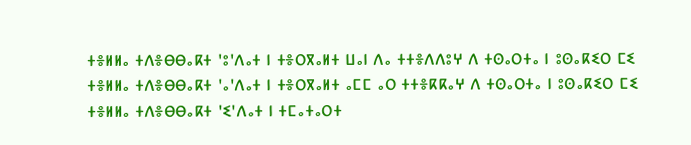ⵜⴻⵍⵍⴰ ⵜⴷⴻⴱⴱⴰⴽⵜ 'ⵓ'ⴷⴰⵜ ⵏ ⵜⴻⵔⴳⴰⵍⵜ ⵡⴰⵏ ⴷⴰ ⵜⵜⴻⴷⴷⵓⵖ ⴷ ⵜⵙⴰⵔⵜⴰ ⵏ ⵓⵙⴰⴽⵉⵔ ⵎⵉ ⵜⴻⵍⵍⴰ ⵜⴷⴻⴱⴱⴰⴽⵜ 'ⴰ'ⴷⴰⵜ ⵏ ⵜⴻⵔⴳⴰⵍⵜ ⴰⵎⵎ ⴰⵔ ⵜⵜⴻⴽⴽⴰⵖ ⴷ ⵜⵙⴰⵔⵜⴰ ⵏ ⵓⵙⴰⴽⵉⵔ ⵎⵉ ⵜⴻⵍⵍⴰ ⵜⴷⴻⴱⴱⴰⴽⵜ 'ⵉ'ⴷⴰⵜ ⵏ ⵜⵎⴰⵜⴰⵔⵜ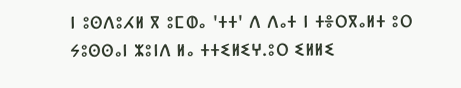ⵏ ⵓⵙⴷⵓⵃⵍ ⴳ ⵓⵎⵀⴰ 'ⵜⵜ' ⴷ ⴷⴰⵜ ⵏ ⵜⴻⵔⴳⴰⵍⵜ ⵓⵔ ⵢⵓⵙⵙⴰⵏ ⵣⵓⵏⴷ ⵍⴰ ⵜⵜⵉⵍⵉⵖ.ⵓⵔ ⵉⵍⵍⵉ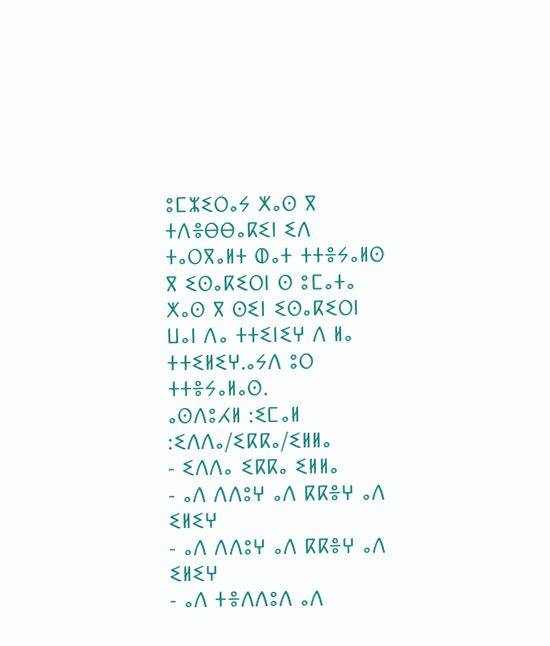ⵓⵎⵣⵉⵔⴰⵢ ⵅⴰⵙ ⴳ ⵜⴷⴻⴱⴱⴰⴽⵉⵏ ⵉⴷ ⵜⴰⵔⴳⴰⵍⵜ ⵀⴰⵜ ⵜⵜⴻⵢⴰⵍⵙ ⴳ ⵉⵙⴰⴽⵉⵔⵏ ⵙ ⵓⵎⴰⵜⴰ ⵅⴰⵙ ⴳ ⵙⵉⵏ ⵉⵙⴰⴽⵉⵔⵏ ⵡⴰⵏ ⴷⴰ ⵜⵜⵉⵏⵉⵖ ⴷ ⵍⴰ ⵜⵜⵉⵍⵉⵖ.ⴰⵢⴷ ⵓⵔ ⵜⵜⴻⵢⴰⵍⴰⵙ.
ⴰⵙⴷⵓⵃⵍ :ⵉⵎⴰⵍ :ⵉⴷⴷⴰ/ⵉⴽⴽⴰ/ⵉⵍⵍⴰ
- ⵉⴷⴷⴰ ⵉⴽⴽⴰ ⵉⵍⵍⴰ
- ⴰⴷ ⴷⴷⵓⵖ ⴰⴷ ⴽⴽⴻⵖ ⴰⴷ ⵉⵍⵉⵖ
- ⴰⴷ ⴷⴷⵓⵖ ⴰⴷ ⴽⴽⴻⵖ ⴰⴷ ⵉⵍⵉⵖ
- ⴰⴷ ⵜⴻⴷⴷⵓⴷ ⴰⴷ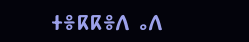ⵜⴻⴽⴽⴻⴷ ⴰⴷ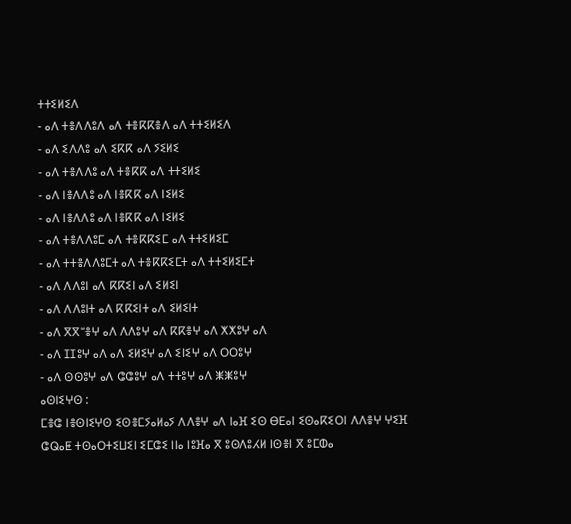ⵜⵜⵉⵍⵉⴷ
- ⴰⴷ ⵜⴻⴷⴷⵓⴷ ⴰⴷ ⵜⴻⴽⴽⴻⴷ ⴰⴷ ⵜⵜⵉⵍⵉⴷ
- ⴰⴷ ⵉⴷⴷⵓ ⴰⴷ ⵉⴽⴽ ⴰⴷ ⵢⵉⵍⵉ
- ⴰⴷ ⵜⴻⴷⴷⵓ ⴰⴷ ⵜⴻⴽⴽ ⴰⴷ ⵜⵜⵉⵍⵉ
- ⴰⴷ ⵏⴻⴷⴷⵓ ⴰⴷ ⵏⴻⴽⴽ ⴰⴷ ⵏⵉⵍⵉ
- ⴰⴷ ⵏⴻⴷⴷⵓ ⴰⴷ ⵏⴻⴽⴽ ⴰⴷ ⵏⵉⵍⵉ
- ⴰⴷ ⵜⴻⴷⴷⵓⵎ ⴰⴷ ⵜⴻⴽⴽⵉⵎ ⴰⴷ ⵜⵜⵉⵍⵉⵎ
- ⴰⴷ ⵜⵜⴻⴷⴷⵓⵎⵜ ⴰⴷ ⵜⴻⴽⴽⵉⵎⵜ ⴰⴷ ⵜⵜⵉⵍⵉⵎⵜ
- ⴰⴷ ⴷⴷⵓⵏ ⴰⴷ ⴽⴽⵉⵏ ⴰⴷ ⵉⵍⵉⵏ
- ⴰⴷ ⴷⴷⵓⵏⵜ ⴰⴷ ⴽⴽⵉⵏⵜ ⴰⴷ ⵉⵍⵉⵏⵜ
- ⴰⴷ ⴳⴳⵯⴻⵖ ⴰⴷ ⴷⴷⵓⵖ ⴰⴷ ⴽⴽⴻⵖ ⴰⴷ ⵅⵅⵓⵖ ⴰⴷ
- ⴰⴷ ⵊⵊⵓⵖ ⴰⴷ ⴰⴷ ⵉⵍⵉⵖ ⴰⴷ ⵉⵏⵉⵖ ⴰⴷ ⵔⵔⵓⵖ
- ⴰⴷ ⵙⵙⵓⵖ ⴰⴷ ⵛⵛⵓⵖ ⴰⴷ ⵜⵜⵓⵖ ⴰⴷ ⵥⵥⵓⵖ
ⴰⵙⵏⵉⵖⵙ :
ⵎⴻⵛ ⵏⴻⵙⵏⵉⵖⵙ ⵉⵙⴻⵎⵢⴰⵍⴰⵢ ⴷⴷⴻⵖ ⴰⴷ ⵏⴰⴼ ⵉⵙ ⴱⴹⴰⵏ ⵉⵙⴰⴽⵉⵔⵏ ⴷⴷⴻⵖ ⵖⵉⴼ ⵛⵕⴰⵟ ⵜⵙⴰⵔⵜⵉⵡⵉⵏ ⵉⵎⵛⵉ ⵏⵏⴰ ⵏⵓⴼⴰ ⴳ ⵓⵙⴷⵓⵃⵍ ⵏⵙⴻⵏ ⴳ ⵓⵎⵀⴰ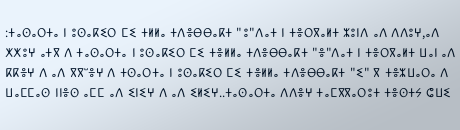:ⵜⴰⵙⴰⵔⵜⴰ ⵏ ⵓⵙⴰⴽⵉⵔ ⵎⵉ ⵜⵍⵍⴰ ⵜⴷⴻⴱⴱⴰⴽⵜ "ⵓ"ⴷⴰⵜ ⵏ ⵜⴻⵔⴳⴰⵍⵜ ⵣⵓⵏⴷ ⴰⴷ ⴷⴷⵓⵖ,ⴰⴷ ⵅⵅⵓⵖ ⴰⵜⴳ ⴷ ⵜⴰⵙⴰⵔⵜⴰ ⵏ ⵓⵙⴰⴽⵉⵔ ⵎⵉ ⵜⴻⵍⵍⴰ ⵜⴷⴻⴱⴱⴰⴽⵜ "ⴻ"ⴷⴰⵜ ⵏ ⵜⴻⵔⴳⴰⵍⵜ ⵡⴰⵏ ⴰⴷ ⴽⴽⴻⵖ ⴷ ⴰⴷ ⴳⴳⵯⴻⵖ ⴷ ⵜⵙⴰⵔⵜⴰ ⵏ ⵓⵙⴰⴽⵉⵔ ⵎⵉ ⵜⴻⵍⵍⴰ ⵜⴷⴻⴱⴱⴰⴽⵜ "ⵉ" ⴳ ⵜⴻⵣⵡⴰⵔⴰ ⴷ ⵡⴰⵎⵎⴰⵙ ⵏⵏⴻⵙ ⴰⵎⵎ ⴰⴷ ⵉⵏⵉⵖ ⴷ ⴰⴷ ⵉⵍⵉⵖ..ⵜⴰⵙⴰⵔⵜⴰ ⴷⴷⴻⵖ ⵜⴰⵎⴳⴳⴰⵔⵓⵜ ⵜⴻⵙⵜⵢ ⵛⵡⵉ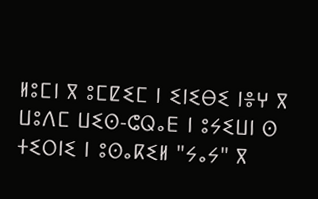ⵍⵓⵎⵏ ⴳ ⵓⵎⵇⵉⵎ ⵏ ⵉⵏⵉⴱⵉ ⵏⴻⵖ ⴳ ⵡⵓⴷⵎ ⵡⵉⵙ-ⵛⵕⴰⴹ ⵏ ⵓⵢⵉⵡⵏ ⵙ ⵜⵉⵔⵏⵉ ⵏ ⵓⵙⴰⴽⵉⵍ "ⵢⴰⵢ" ⴳ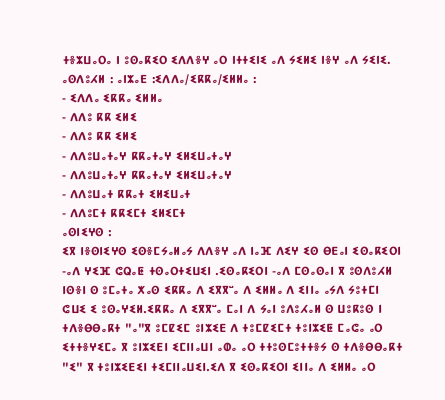ⵜⴻⵣⵡⴰⵔⴰ ⵏ ⵓⵙⴰⴽⵉⵔ ⵉⴷⴷⴻⵖ ⴰⵔ ⵏⵜⵜⵉⵏⵉ ⴰⴷ ⵢⵉⵍⵉ ⵏⴻⵖ ⴰⴷ ⵢⵉⵏⵉ.
ⴰⵙⴷⵓⵃⵍ : ⴰⵏⵣⴰⴹ :ⵉⴷⴷⴰ/ⵉⴽⴽⴰ/ⵉⵍⵍⴰ :
- ⵉⴷⴷⴰ ⵉⴽⴽⴰ ⵉⵍⵍⴰ
- ⴷⴷⵓ ⴽⴽ ⵉⵍⵉ
- ⴷⴷⵓ ⴽⴽ ⵉⵍⵉ
- ⴷⴷⵓⵡⴰⵜⴰⵖ ⴽⴽⴰⵜⴰⵖ ⵉⵍⵉⵡⴰⵜⴰⵖ
- ⴷⴷⵓⵡⴰⵜⴰⵖ ⴽⴽⴰⵜⴰⵖ ⵉⵍⵉⵡⴰⵜⴰⵖ
- ⴷⴷⵓⵡⴰⵜ ⴽⴽⴰⵜ ⵉⵍⵉⵡⴰⵜ
- ⴷⴷⵓⵎⵜ ⴽⴽⵉⵎⵜ ⵉⵍⵉⵎⵜ
ⴰⵙⵏⵉⵖⵙ :
ⵉⴳ ⵏⴻⵙⵏⵉⵖⵙ ⵉⵙⴻⵎⵢⴰⵍⴰⵢ ⴷⴷⴻⵖ ⴰⴷ ⵏⴰⴼ ⴷⵉⵖ ⵉⵙ ⴱⴹⴰⵏ ⵉⵙⴰⴽⵉⵔⵏ -ⴰⴷ ⵖⵉⴼ ⵛⵕⴰⵟ ⵜⵙⴰⵔⵜⵉⵡⵉⵏ .ⵉⵙⴰⴽⵉⵔⵏ -ⴰⴷ ⵎⵙⴰⵙⴰⵏ ⴳ ⵓⵙⴷⵓⵃⵍ ⵏⵙⴻⵏ ⵙ ⵓⵎⴰⵜⴰ ⵅⴰⵙ ⵉⴽⴽⴰ ⴷ ⵉⴳⴳⵯⴰ ⴷ ⵉⵍⵍⴰ ⴷ ⵉⵏⵏⴰ ⴰⵢⴷ ⵢⵓⵜⵎⵏ ⵛⵡⵉ ⵉ ⵓⵙⴰⵖⵉⵍ.ⵉⴽⴽⴰ ⴷ ⵉⴳⴳⵯⴰ ⵎⴰⵏ ⴷ ⵢⴰⵏ ⵓⴷⵓⵃⴰⵍ ⵙ ⵡⵓⴽⵓⵙ ⵏ ⵜⴷⴻⴱⴱⴰⴽⵜ "ⴰ"ⴳ ⵓⵎⵇⵉⵎ ⵓⵏⵣⵉⴹ ⴷ ⵜⵓⵎⵇⵉⵎⵜ ⵜⵓⵏⵣⵉⵟ ⵎⴰⵛⴰ ⴰⵔ ⵉⵜⵜⴻⵖⵉⵎⴰ ⴳ ⵓⵏⵣⵉⴹⵏ ⵉⵎⵏⵏⴰⵡⵏ ⴰⵀⴰ ⴰⵔ ⵜⵜⵓⵙⵎⵓⵜⵜⴻⵢ ⵙ ⵜⴷⴻⴱⴱⴰⴽⵜ "ⵉ" ⴳ ⵜⵓⵏⵣⵉⴹⵉⵏ ⵜⵉⵎⵏⵏⴰⵡⵉⵏ.ⵉⴷ ⴳ ⵉⵙⴰⴽⵉⵔⵏ ⵉⵏⵏⴰ ⴷ ⵉⵍⵍⴰ ⴰⵔ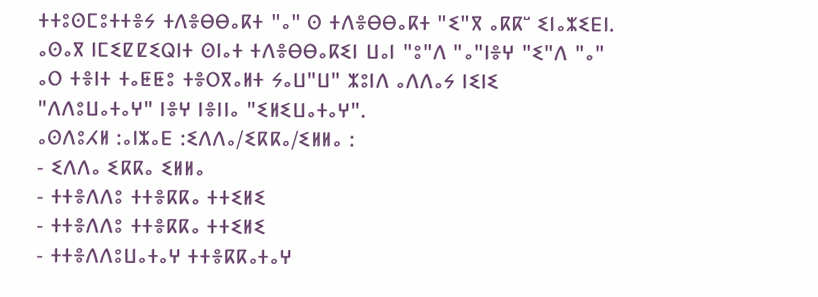ⵜⵜⵓⵙⵎⵓⵜⵜⴻⵢ ⵜⴷⴻⴱⴱⴰⴽⵜ "ⴰ" ⵙ ⵜⴷⴻⴱⴱⴰⴽⵜ "ⵉ"ⴳ ⴰⴽⴽⵯ ⵉⵏⴰⵣⵉⴹⵏ.
ⴰⵙⴰⴳ ⵏⵎⵉⵇⵇⵉⵕⵏⵜ ⵙⵏⴰⵜ ⵜⴷⴻⴱⴱⴰⴽⵉⵏ ⵡⴰⵏ "ⵓ"ⴷ "ⴰ"ⵏⴻⵖ "ⵉ"ⴷ "ⴰ" ⴰⵔ ⵜⴻⵏⵜ ⵜⴰⵟⵟⵓ ⵜⴻⵔⴳⴰⵍⵜ ⵢⴰⵡ"ⵡ" ⵣⵓⵏⴷ ⴰⴷⴷⴰⵢ ⵏⵉⵏⵉ "ⴷⴷⵓⵡⴰⵜⴰⵖ" ⵏⴻⵖ ⵏⴻⵏⵏⴰ "ⵉⵍⵉⵡⴰⵜⴰⵖ".
ⴰⵙⴷⵓⵃⵍ :ⴰⵏⵣⴰⴹ :ⵉⴷⴷⴰ/ⵉⴽⴽⴰ/ⵉⵍⵍⴰ :
- ⵉⴷⴷⴰ ⵉⴽⴽⴰ ⵉⵍⵍⴰ
- ⵜⵜⴻⴷⴷⵓ ⵜⵜⴻⴽⴽⴰ ⵜⵜⵉⵍⵉ
- ⵜⵜⴻⴷⴷⵓ ⵜⵜⴻⴽⴽⴰ ⵜⵜⵉⵍⵉ
- ⵜⵜⴻⴷⴷⵓⵡⴰⵜⴰⵖ ⵜⵜⴻⴽⴽⴰⵜⴰⵖ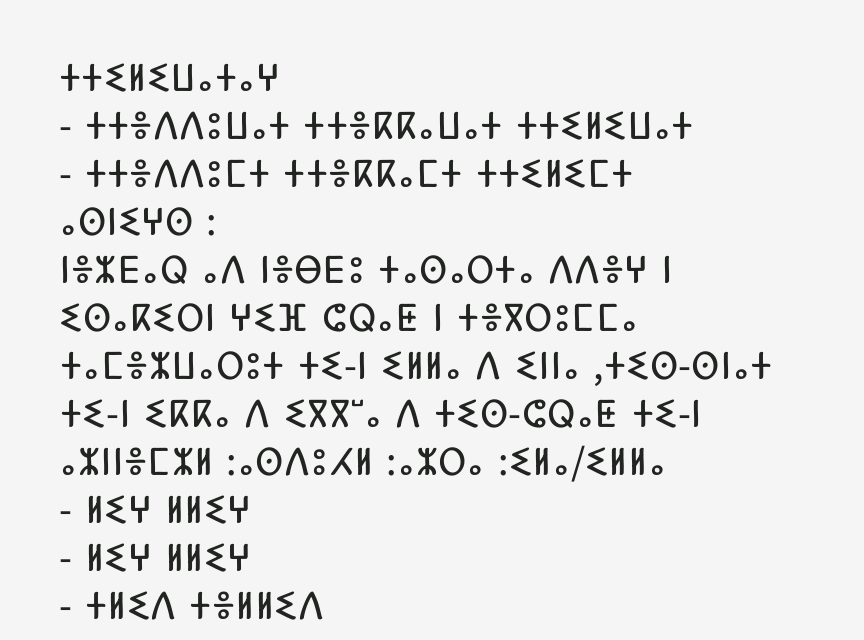ⵜⵜⵉⵍⵉⵡⴰⵜⴰⵖ
- ⵜⵜⴻⴷⴷⵓⵡⴰⵜ ⵜⵜⴻⴽⴽⴰⵡⴰⵜ ⵜⵜⵉⵍⵉⵡⴰⵜ
- ⵜⵜⴻⴷⴷⵓⵎⵜ ⵜⵜⴻⴽⴽⴰⵎⵜ ⵜⵜⵉⵍⵉⵎⵜ
ⴰⵙⵏⵉⵖⵙ :
ⵏⴻⵣⴹⴰⵕ ⴰⴷ ⵏⴻⴱⴹⵓ ⵜⴰⵙⴰⵔⵜⴰ ⴷⴷⴻⵖ ⵏ ⵉⵙⴰⴽⵉⵔⵏ ⵖⵉⴼ ⵛⵕⴰⵟ ⵏ ⵜⴻⴳⵔⵓⵎⵎⴰ ⵜⴰⵎⴻⵣⵡⴰⵔⵓⵜ ⵜⵉ-ⵏ ⵉⵍⵍⴰ ⴷ ⵉⵏⵏⴰ ,ⵜⵉⵙ-ⵙⵏⴰⵜ ⵜⵉ-ⵏ ⵉⴽⴽⴰ ⴷ ⵉⴳⴳⵯⴰ ⴷ ⵜⵉⵙ-ⵛⵕⴰⵟ ⵜⵉ-ⵏ
ⴰⵣⵏⵏⴻⵎⵣⵍ :ⴰⵙⴷⵓⵃⵍ :ⴰⵣⵔⴰ :ⵉⵍⴰ/ⵉⵍⵍⴰ
- ⵍⵉⵖ ⵍⵍⵉⵖ
- ⵍⵉⵖ ⵍⵍⵉⵖ
- ⵜⵍⵉⴷ ⵜⴻⵍⵍⵉⴷ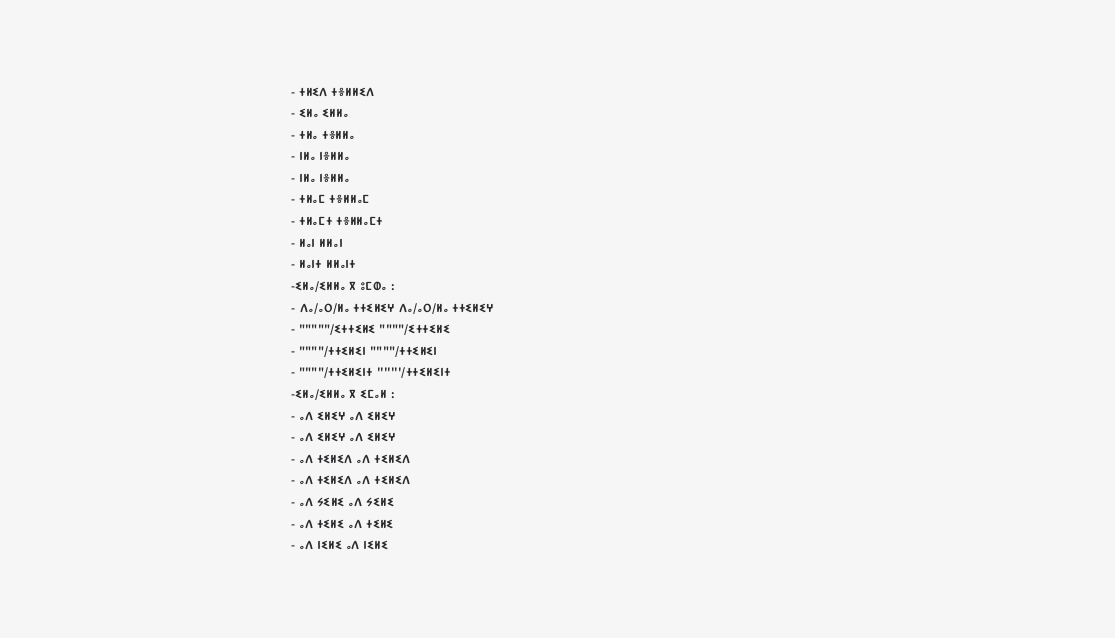- ⵜⵍⵉⴷ ⵜⴻⵍⵍⵉⴷ
- ⵉⵍⴰ ⵉⵍⵍⴰ
- ⵜⵍⴰ ⵜⴻⵍⵍⴰ
- ⵏⵍⴰ ⵏⴻⵍⵍⴰ
- ⵏⵍⴰ ⵏⴻⵍⵍⴰ
- ⵜⵍⴰⵎ ⵜⴻⵍⵍⴰⵎ
- ⵜⵍⴰⵎⵜ ⵜⴻⵍⵍⴰⵎⵜ
- ⵍⴰⵏ ⵍⵍⴰⵏ
- ⵍⴰⵏⵜ ⵍⵍⴰⵏⵜ
-ⵉⵍⴰ/ⵉⵍⵍⴰ ⴳ ⵓⵎⵀⴰ :
- ⴷⴰ/ⴰⵔ/ⵍⴰ ⵜⵜⵉⵍⵉⵖ ⴷⴰ/ⴰⵔ/ⵍⴰ ⵜⵜⵉⵍⵉⵖ
- """""/ⵉⵜⵜⵉⵍⵉ """"/ⵉⵜⵜⵉⵍⵉ
- """"/ⵜⵜⵉⵍⵉⵏ """"/ⵜⵜⵉⵍⵉⵏ
- """"/ⵜⵜⵉⵍⵉⵏⵜ '''''''/ⵜⵜⵉⵍⵉⵏⵜ
-ⵉⵍⴰ/ⵉⵍⵍⴰ ⴳ ⵉⵎⴰⵍ :
- ⴰⴷ ⵉⵍⵉⵖ ⴰⴷ ⵉⵍⵉⵖ
- ⴰⴷ ⵉⵍⵉⵖ ⴰⴷ ⵉⵍⵉⵖ
- ⴰⴷ ⵜⵉⵍⵉⴷ ⴰⴷ ⵜⵉⵍⵉⴷ
- ⴰⴷ ⵜⵉⵍⵉⴷ ⴰⴷ ⵜⵉⵍⵉⴷ
- ⴰⴷ ⵢⵉⵍⵉ ⴰⴷ ⵢⵉⵍⵉ
- ⴰⴷ ⵜⵉⵍⵉ ⴰⴷ ⵜⵉⵍⵉ
- ⴰⴷ ⵏⵉⵍⵉ ⴰⴷ ⵏⵉⵍⵉ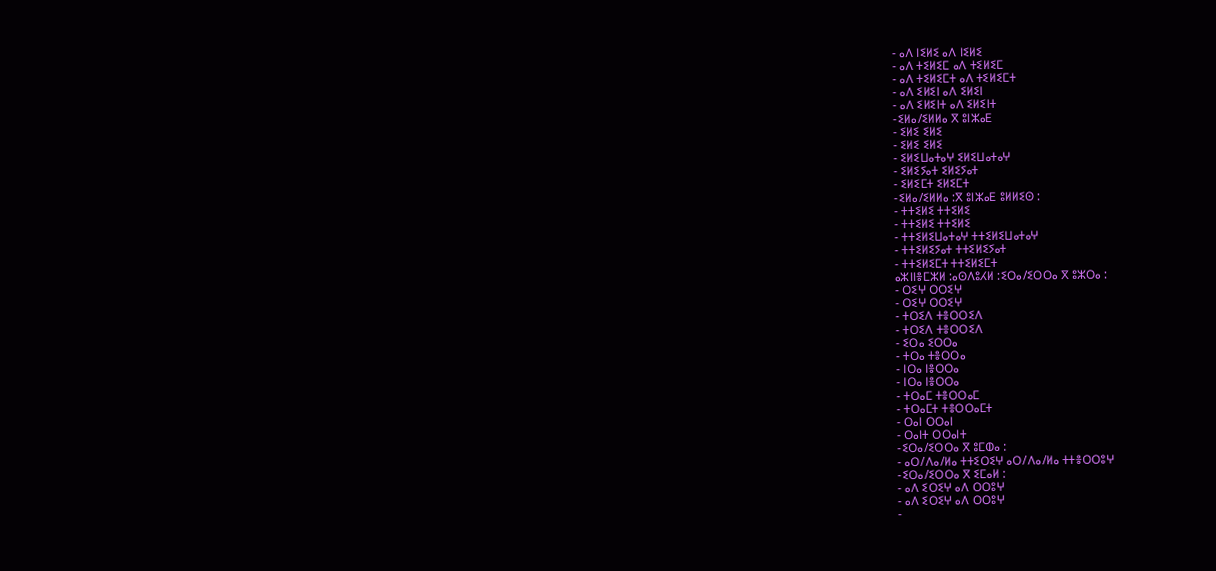- ⴰⴷ ⵏⵉⵍⵉ ⴰⴷ ⵏⵉⵍⵉ
- ⴰⴷ ⵜⵉⵍⵉⵎ ⴰⴷ ⵜⵉⵍⵉⵎ
- ⴰⴷ ⵜⵉⵍⵉⵎⵜ ⴰⴷ ⵜⵉⵍⵉⵎⵜ
- ⴰⴷ ⵉⵍⵉⵏ ⴰⴷ ⵉⵍⵉⵏ
- ⴰⴷ ⵉⵍⵉⵏⵜ ⴰⴷ ⵉⵍⵉⵏⵜ
-ⵉⵍⴰ/ⵉⵍⵍⴰ ⴳ ⵓⵏⵣⴰⴹ
- ⵉⵍⵉ ⵉⵍⵉ
- ⵉⵍⵉ ⵉⵍⵉ
- ⵉⵍⵉⵡⴰⵜⴰⵖ ⵉⵍⵉⵡⴰⵜⴰⵖ
- ⵉⵍⵉⵢⴰⵜ ⵉⵍⵉⵢⴰⵜ
- ⵉⵍⵉⵎⵜ ⵉⵍⵉⵎⵜ
-ⵉⵍⴰ/ⵉⵍⵍⴰ :ⴳ ⵓⵏⵣⴰⴹ ⵓⵍⵍⵉⵙ :
- ⵜⵜⵉⵍⵉ ⵜⵜⵉⵍⵉ
- ⵜⵜⵉⵍⵉ ⵜⵜⵉⵍⵉ
- ⵜⵜⵉⵍⵉⵡⴰⵜⴰⵖ ⵜⵜⵉⵍⵉⵡⴰⵜⴰⵖ
- ⵜⵜⵉⵍⵉⵢⴰⵜ ⵜⵜⵉⵍⵉⵢⴰⵜ
- ⵜⵜⵉⵍⵉⵎⵜ ⵜⵜⵉⵍⵉⵎⵜ
ⴰⵣⵏⵏⴻⵎⵣⵍ :ⴰⵙⴷⵓⵃⵍ :ⵉⵔⴰ/ⵉⵔⵔⴰ ⴳ ⵓⵣⵔⴰ :
- ⵔⵉⵖ ⵔⵔⵉⵖ
- ⵔⵉⵖ ⵔⵔⵉⵖ
- ⵜⵔⵉⴷ ⵜⴻⵔⵔⵉⴷ
- ⵜⵔⵉⴷ ⵜⴻⵔⵔⵉⴷ
- ⵉⵔⴰ ⵉⵔⵔⴰ
- ⵜⵔⴰ ⵜⴻⵔⵔⴰ
- ⵏⵔⴰ ⵏⴻⵔⵔⴰ
- ⵏⵔⴰ ⵏⴻⵔⵔⴰ
- ⵜⵔⴰⵎ ⵜⴻⵔⵔⴰⵎ
- ⵜⵔⴰⵎⵜ ⵜⴻⵔⵔⴰⵎⵜ
- ⵔⴰⵏ ⵔⵔⴰⵏ
- ⵔⴰⵏⵜ ⵔⵔⴰⵏⵜ
-ⵉⵔⴰ/ⵉⵔⵔⴰ ⴳ ⵓⵎⵀⴰ :
- ⴰⵔ/ⴷⴰ/ⵍⴰ ⵜⵜⵉⵔⵉⵖ ⴰⵔ/ⴷⴰ/ⵍⴰ ⵜⵜⴻⵔⵔⵓⵖ
-ⵉⵔⴰ/ⵉⵔⵔⴰ ⴳ ⵉⵎⴰⵍ :
- ⴰⴷ ⵉⵔⵉⵖ ⴰⴷ ⵔⵔⵓⵖ
- ⴰⴷ ⵉⵔⵉⵖ ⴰⴷ ⵔⵔⵓⵖ
-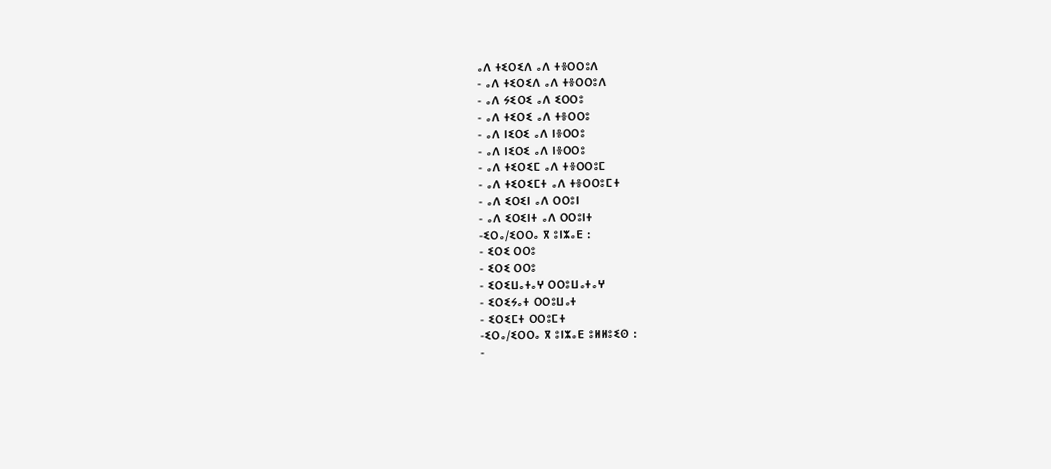ⴰⴷ ⵜⵉⵔⵉⴷ ⴰⴷ ⵜⴻⵔⵔⵓⴷ
- ⴰⴷ ⵜⵉⵔⵉⴷ ⴰⴷ ⵜⴻⵔⵔⵓⴷ
- ⴰⴷ ⵢⵉⵔⵉ ⴰⴷ ⵉⵔⵔⵓ
- ⴰⴷ ⵜⵉⵔⵉ ⴰⴷ ⵜⴻⵔⵔⵓ
- ⴰⴷ ⵏⵉⵔⵉ ⴰⴷ ⵏⴻⵔⵔⵓ
- ⴰⴷ ⵏⵉⵔⵉ ⴰⴷ ⵏⴻⵔⵔⵓ
- ⴰⴷ ⵜⵉⵔⵉⵎ ⴰⴷ ⵜⴻⵔⵔⵓⵎ
- ⴰⴷ ⵜⵉⵔⵉⵎⵜ ⴰⴷ ⵜⴻⵔⵔⵓⵎⵜ
- ⴰⴷ ⵉⵔⵉⵏ ⴰⴷ ⵔⵔⵓⵏ
- ⴰⴷ ⵉⵔⵉⵏⵜ ⴰⴷ ⵔⵔⵓⵏⵜ
-ⵉⵔⴰ/ⵉⵔⵔⴰ ⴳ ⵓⵏⵣⴰⴹ :
- ⵉⵔⵉ ⵔⵔⵓ
- ⵉⵔⵉ ⵔⵔⵓ
- ⵉⵔⵉⵡⴰⵜⴰⵖ ⵔⵔⵓⵡⴰⵜⴰⵖ
- ⵉⵔⵉⵢⴰⵜ ⵔⵔⵓⵡⴰⵜ
- ⵉⵔⵉⵎⵜ ⵔⵔⵓⵎⵜ
-ⵉⵔⴰ/ⵉⵔⵔⴰ ⴳ ⵓⵏⵣⴰⴹ ⵓⵍⵍⵓⵉⵙ :
-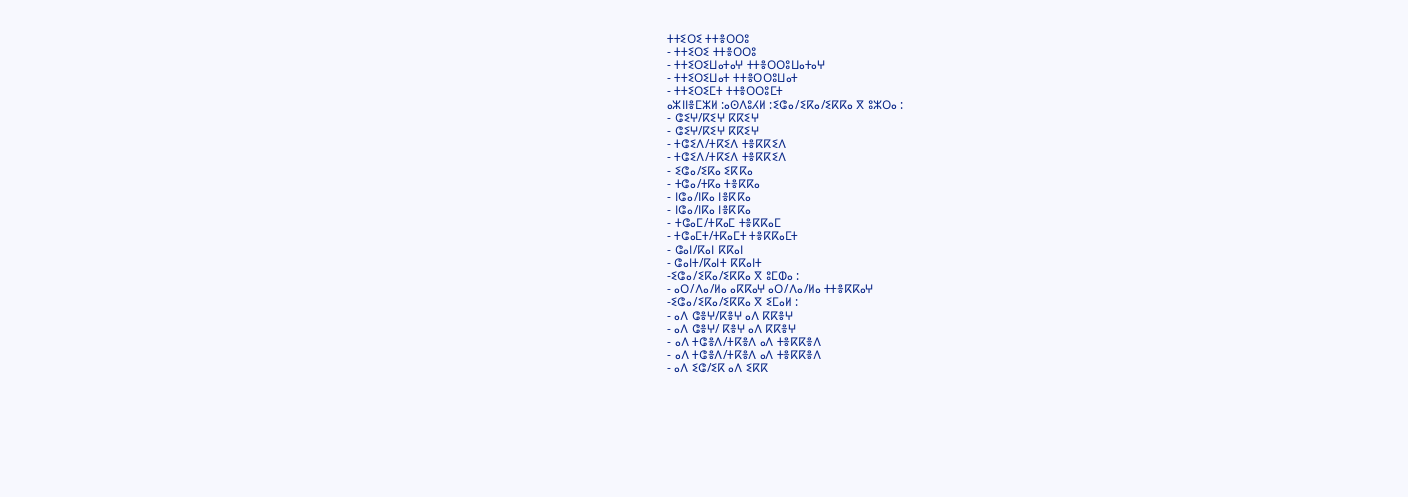ⵜⵜⵉⵔⵉ ⵜⵜⴻⵔⵔⵓ
- ⵜⵜⵉⵔⵉ ⵜⵜⴻⵔⵔⵓ
- ⵜⵜⵉⵔⵉⵡⴰⵜⴰⵖ ⵜⵜⴻⵔⵔⵓⵡⴰⵜⴰⵖ
- ⵜⵜⵉⵔⵉⵡⴰⵜ ⵜⵜⴻⵔⵔⵓⵡⴰⵜ
- ⵜⵜⵉⵔⵉⵎⵜ ⵜⵜⴻⵔⵔⵓⵎⵜ
ⴰⵣⵏⵏⴻⵎⵣⵍ :ⴰⵙⴷⵓⵃⵍ :ⵉⵛⴰ/ⵉⴽⴰ/ⵉⴽⴽⴰ ⴳ ⵓⵣⵔⴰ :
- ⵛⵉⵖ/ⴽⵉⵖ ⴽⴽⵉⵖ
- ⵛⵉⵖ/ⴽⵉⵖ ⴽⴽⵉⵖ
- ⵜⵛⵉⴷ/ⵜⴽⵉⴷ ⵜⴻⴽⴽⵉⴷ
- ⵜⵛⵉⴷ/ⵜⴽⵉⴷ ⵜⴻⴽⴽⵉⴷ
- ⵉⵛⴰ/ⵉⴽⴰ ⵉⴽⴽⴰ
- ⵜⵛⴰ/ⵜⴽⴰ ⵜⴻⴽⴽⴰ
- ⵏⵛⴰ/ⵏⴽⴰ ⵏⴻⴽⴽⴰ
- ⵏⵛⴰ/ⵏⴽⴰ ⵏⴻⴽⴽⴰ
- ⵜⵛⴰⵎ/ⵜⴽⴰⵎ ⵜⴻⴽⴽⴰⵎ
- ⵜⵛⴰⵎⵜ/ⵜⴽⴰⵎⵜ ⵜⴻⴽⴽⴰⵎⵜ
- ⵛⴰⵏ/ⴽⴰⵏ ⴽⴽⴰⵏ
- ⵛⴰⵏⵜ/ⴽⴰⵏⵜ ⴽⴽⴰⵏⵜ
-ⵉⵛⴰ/ⵉⴽⴰ/ⵉⴽⴽⴰ ⴳ ⵓⵎⵀⴰ :
- ⴰⵔ/ⴷⴰ/ⵍⴰ ⴰⴽⴽⴰⵖ ⴰⵔ/ⴷⴰ/ⵍⴰ ⵜⵜⴻⴽⴽⴰⵖ
-ⵉⵛⴰ/ⵉⴽⴰ/ⵉⴽⴽⴰ ⴳ ⵉⵎⴰⵍ :
- ⴰⴷ ⵛⴻⵖ/ⴽⴻⵖ ⴰⴷ ⴽⴽⴻⵖ
- ⴰⴷ ⵛⴻⵖ/ ⴽⴻⵖ ⴰⴷ ⴽⴽⴻⵖ
- ⴰⴷ ⵜⵛⴻⴷ/ⵜⴽⴻⴷ ⴰⴷ ⵜⴻⴽⴽⴻⴷ
- ⴰⴷ ⵜⵛⴻⴷ/ⵜⴽⴻⴷ ⴰⴷ ⵜⴻⴽⴽⴻⴷ
- ⴰⴷ ⵉⵛ/ⵉⴽ ⴰⴷ ⵉⴽⴽ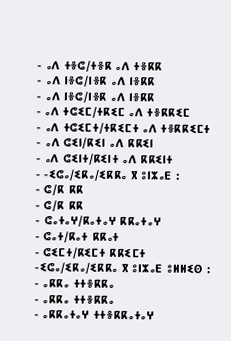- ⴰⴷ ⵜⴻⵛ/ⵜⴻⴽ ⴰⴷ ⵜⴻⴽⴽ
- ⴰⴷ ⵏⴻⵛ/ⵏⴻⴽ ⴰⴷ ⵏⴻⴽⴽ
- ⴰⴷ ⵏⴻⵛ/ⵏⴻⴽ ⴰⴷ ⵏⴻⴽⴽ
- ⴰⴷ ⵜⵛⵉⵎ/ⵜⴽⵉⵎ ⴰⴷ ⵜⴻⴽⴽⵉⵎ
- ⴰⴷ ⵜⵛⵉⵎⵜ/ⵜⴽⵉⵎⵜ ⴰⴷ ⵜⴻⴽⴽⵉⵎⵜ
- ⴰⴷ ⵛⵉⵏ/ⴽⵉⵏ ⴰⴷ ⴽⴽⵉⵏ
- ⴰⴷ ⵛⵉⵏⵜ/ⴽⵉⵏⵜ ⴰⴷ ⴽⴽⵉⵏⵜ
- -ⵉⵛⴰ/ⵉⴽⴰ/ⵉⴽⴽⴰ ⴳ ⵓⵏⵣⴰⴹ :
- ⵛ/ⴽ ⴽⴽ
- ⵛ/ⴽ ⴽⴽ
- ⵛⴰⵜⴰⵖ/ⴽⴰⵜⴰⵖ ⴽⴽⴰⵜⴰⵖ
- ⵛⴰⵜ/ⴽⴰⵜ ⴽⴽⴰⵜ
- ⵛⵉⵎⵜ/ⴽⵉⵎⵜ ⴽⴽⵉⵎⵜ
-ⵉⵛⴰ/ⵉⴽⴰ/ⵉⴽⴽⴰ ⴳ ⵓⵏⵣⴰⴹ ⵓⵍⵍⵉⵙ :
- ⴰⴽⴽⴰ ⵜⵜⴻⴽⴽⴰ
- ⴰⴽⴽⴰ ⵜⵜⴻⴽⴽⴰ
- ⴰⴽⴽⴰⵜⴰⵖ ⵜⵜⴻⴽⴽⴰⵜⴰⵖ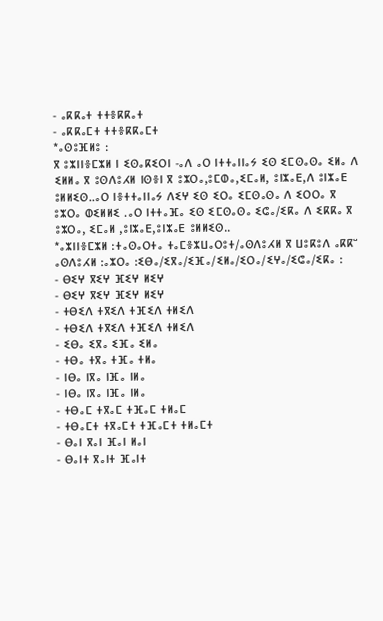- ⴰⴽⴽⴰⵜ ⵜⵜⴻⴽⴽⴰⵜ
- ⴰⴽⴽⴰⵎⵜ ⵜⵜⴻⴽⴽⴰⵎⵜ
*ⴰⵙⵓⴼⵍⵓ :
ⴳ ⵓⵣⵏⵏⴻⵎⵣⵍ ⵏ ⵉⵙⴰⴽⵉⵔⵏ -ⴰⴷ ⴰⵔ ⵏⵜⵜⴰⵏⵏⴰⵢ ⵉⵙ ⵉⵎⵙⴰⵙⴰ ⵉⵍⴰ ⴷ ⵉⵍⵍⴰ ⴳ ⵓⵙⴷⵓⵃⵍ ⵏⵙⴻⵏ ⴳ ⵓⵣⵔⴰ,ⵓⵎⵀⴰ,ⵉⵎⴰⵍ, ⵓⵏⵣⴰⴹ,ⴷ ⵓⵏⵣⴰⴹ ⵓⵍⵍⵉⵙ..ⴰⵔ ⵏⴻⵜⵜⴰⵏⵏⴰⵢ ⴷⵉⵖ ⵉⵙ ⵉⵔⴰ ⵉⵎⵙⴰⵙⴰ ⴷ ⵉⵔⵔⴰ ⴳ ⵓⵣⵔⴰ ⵀⵉⵍⵍⵉ .ⴰⵔ ⵏⵜⵜⴰⴼⴰ ⵉⵙ ⵉⵎⵙⴰⵙⴰ ⵉⵛⴰ/ⵉⴽⴰ ⴷ ⵉⴽⴽⴰ ⴳ ⵓⵣⵔⴰ, ⵉⵎⴰⵍ ,ⵓⵏⵣⴰⴹ,ⵓⵏⵣⴰⴹ ⵓⵍⵍⵉⵙ..
*ⴰⵣⵏⵏⴻⵎⵣⵍ :ⵜⴰⵙⴰⵔⵜⴰ ⵜⴰⵎⴻⵣⵡⴰⵔⵓⵜ/ⴰⵙⴷⵓⵃⵍ ⴳ ⵡⵓⴽⵓⴷ ⴰⴽⴽⵯ
ⴰⵙⴷⵓⵃⵍ :ⴰⵣⵔⴰ :ⵉⴱⴰ/ⵉⴳⴰ/ⵉⴼⴰ/ⵉⵍⴰ/ⵉⵔⴰ/ⵉⵖⴰ/ⵉⵛⴰ/ⵉⴽⴰ :
- ⴱⵉⵖ ⴳⵉⵖ ⴼⵉⵖ ⵍⵉⵖ
- ⴱⵉⵖ ⴳⵉⵖ ⴼⵉⵖ ⵍⵉⵖ
- ⵜⴱⵉⴷ ⵜⴳⵉⴷ ⵜⴼⵉⴷ ⵜⵍⵉⴷ
- ⵜⴱⵉⴷ ⵜⴳⵉⴷ ⵜⴼⵉⴷ ⵜⵍⵉⴷ
- ⵉⴱⴰ ⵉⴳⴰ ⵉⴼⴰ ⵉⵍⴰ
- ⵜⴱⴰ ⵜⴳⴰ ⵜⴼⴰ ⵜⵍⴰ
- ⵏⴱⴰ ⵏⴳⴰ ⵏⴼⴰ ⵏⵍⴰ
- ⵏⴱⴰ ⵏⴳⴰ ⵏⴼⴰ ⵏⵍⴰ
- ⵜⴱⴰⵎ ⵜⴳⴰⵎ ⵜⴼⴰⵎ ⵜⵍⴰⵎ
- ⵜⴱⴰⵎⵜ ⵜⴳⴰⵎⵜ ⵜⴼⴰⵎⵜ ⵜⵍⴰⵎⵜ
- ⴱⴰⵏ ⴳⴰⵏ ⴼⴰⵏ ⵍⴰⵏ
- ⴱⴰⵏⵜ ⴳⴰⵏⵜ ⴼⴰⵏⵜ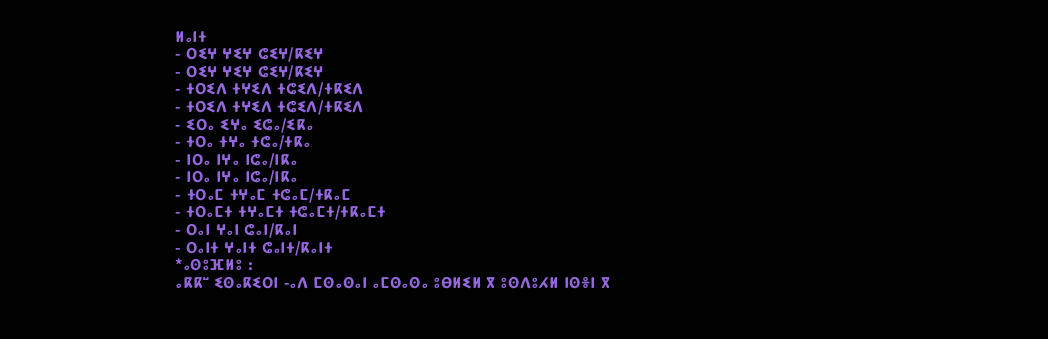ⵍⴰⵏⵜ
- ⵔⵉⵖ ⵖⵉⵖ ⵛⵉⵖ/ⴽⵉⵖ
- ⵔⵉⵖ ⵖⵉⵖ ⵛⵉⵖ/ⴽⵉⵖ
- ⵜⵔⵉⴷ ⵜⵖⵉⴷ ⵜⵛⵉⴷ/ⵜⴽⵉⴷ
- ⵜⵔⵉⴷ ⵜⵖⵉⴷ ⵜⵛⵉⴷ/ⵜⴽⵉⴷ
- ⵉⵔⴰ ⵉⵖⴰ ⵉⵛⴰ/ⵉⴽⴰ
- ⵜⵔⴰ ⵜⵖⴰ ⵜⵛⴰ/ⵜⴽⴰ
- ⵏⵔⴰ ⵏⵖⴰ ⵏⵛⴰ/ⵏⴽⴰ
- ⵏⵔⴰ ⵏⵖⴰ ⵏⵛⴰ/ⵏⴽⴰ
- ⵜⵔⴰⵎ ⵜⵖⴰⵎ ⵜⵛⴰⵎ/ⵜⴽⴰⵎ
- ⵜⵔⴰⵎⵜ ⵜⵖⴰⵎⵜ ⵜⵛⴰⵎⵜ/ⵜⴽⴰⵎⵜ
- ⵔⴰⵏ ⵖⴰⵏ ⵛⴰⵏ/ⴽⴰⵏ
- ⵔⴰⵏⵜ ⵖⴰⵏⵜ ⵛⴰⵏⵜ/ⴽⴰⵏⵜ
*ⴰⵙⵓⴼⵍⵓ :
ⴰⴽⴽⵯ ⵉⵙⴰⴽⵉⵔⵏ -ⴰⴷ ⵎⵙⴰⵙⴰⵏ ⴰⵎⵙⴰⵙⴰ ⵓⴱⵍⵉⵍ ⴳ ⵓⵙⴷⵓⵃⵍ ⵏⵙⴻⵏ ⴳ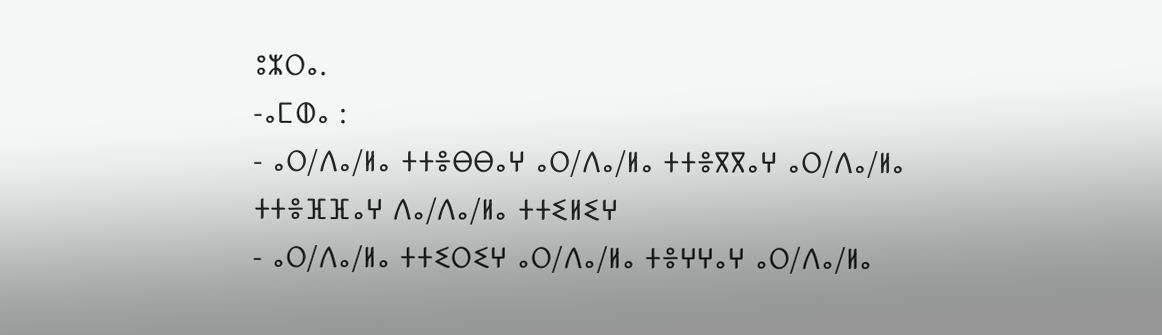ⵓⵣⵔⴰ.
-ⴰⵎⵀⴰ :
- ⴰⵔ/ⴷⴰ/ⵍⴰ ⵜⵜⴻⴱⴱⴰⵖ ⴰⵔ/ⴷⴰ/ⵍⴰ ⵜⵜⴻⴳⴳⴰⵖ ⴰⵔ/ⴷⴰ/ⵍⴰ ⵜⵜⴻⴼⴼⴰⵖ ⴷⴰ/ⴷⴰ/ⵍⴰ ⵜⵜⵉⵍⵉⵖ
- ⴰⵔ/ⴷⴰ/ⵍⴰ ⵜⵜⵉⵔⵉⵖ ⴰⵔ/ⴷⴰ/ⵍⴰ ⵜⴻⵖⵖⴰⵖ ⴰⵔ/ⴷⴰ/ⵍⴰ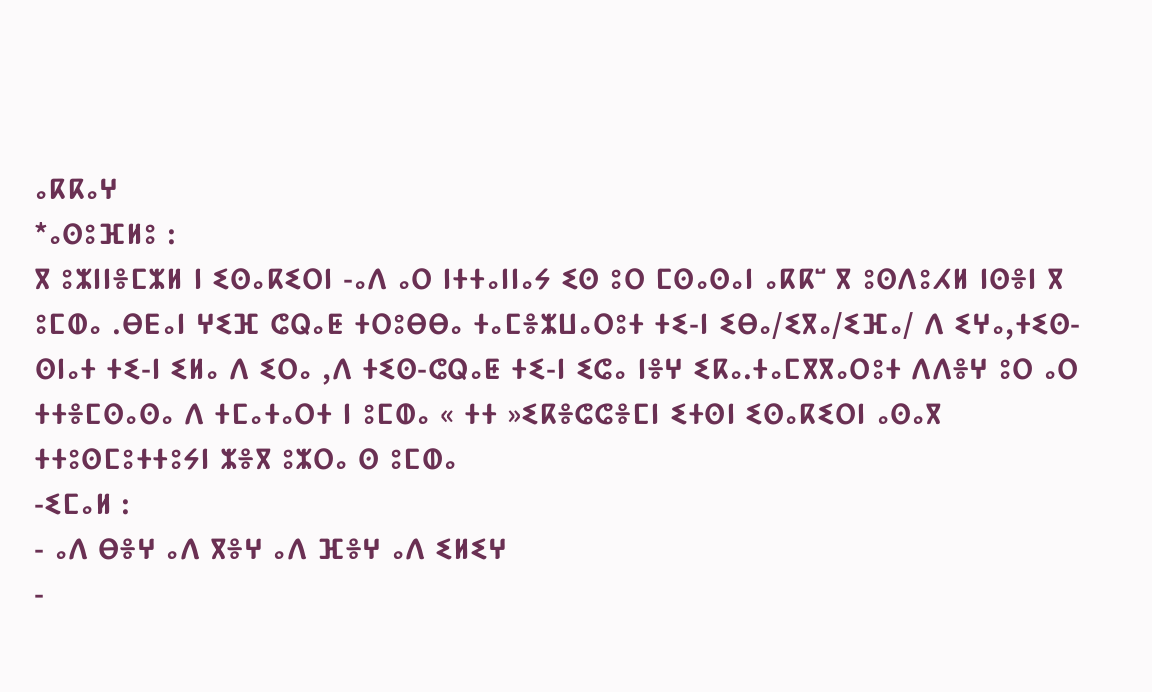ⴰⴽⴽⴰⵖ
*ⴰⵙⵓⴼⵍⵓ :
ⴳ ⵓⵣⵏⵏⴻⵎⵣⵍ ⵏ ⵉⵙⴰⴽⵉⵔⵏ -ⴰⴷ ⴰⵔ ⵏⵜⵜⴰⵏⵏⴰⵢ ⵉⵙ ⵓⵔ ⵎⵙⴰⵙⴰⵏ ⴰⴽⴽⵯ ⴳ ⵓⵙⴷⵓⵃⵍ ⵏⵙⴻⵏ ⴳ ⵓⵎⵀⴰ .ⴱⴹⴰⵏ ⵖⵉⴼ ⵛⵕⴰⵟ ⵜⵔⵓⴱⴱⴰ ⵜⴰⵎⴻⵣⵡⴰⵔⵓⵜ ⵜⵉ-ⵏ ⵉⴱⴰ/ⵉⴳⴰ/ⵉⴼⴰ/ ⴷ ⵉⵖⴰ,ⵜⵉⵙ-ⵙⵏⴰⵜ ⵜⵉ-ⵏ ⵉⵍⴰ ⴷ ⵉⵔⴰ ,ⴷ ⵜⵉⵙ-ⵛⵕⴰⵟ ⵜⵉ-ⵏ ⵉⵛⴰ ⵏⴻⵖ ⵉⴽⴰ.ⵜⴰⵎⴳⴳⴰⵔⵓⵜ ⴷⴷⴻⵖ ⵓⵔ ⴰⵔ ⵜⵜⴻⵎⵙⴰⵙⴰ ⴷ ⵜⵎⴰⵜⴰⵔⵜ ⵏ ⵓⵎⵀⴰ « ⵜⵜ »ⵉⴽⴻⵛⵛⴻⵎⵏ ⵉⵜⵙⵏ ⵉⵙⴰⴽⵉⵔⵏ ⴰⵙⴰⴳ ⵜⵜⵓⵙⵎⵓⵜⵜⵓⵢⵏ ⵣⴻⴳ ⵓⵣⵔⴰ ⵙ ⵓⵎⵀⴰ
-ⵉⵎⴰⵍ :
- ⴰⴷ ⴱⴻⵖ ⴰⴷ ⴳⴻⵖ ⴰⴷ ⴼⴻⵖ ⴰⴷ ⵉⵍⵉⵖ
-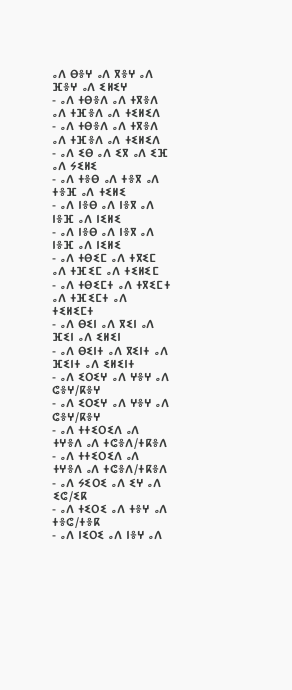ⴰⴷ ⴱⴻⵖ ⴰⴷ ⴳⴻⵖ ⴰⴷ ⴼⴻⵖ ⴰⴷ ⵉⵍⵉⵖ
- ⴰⴷ ⵜⴱⴻⴷ ⴰⴷ ⵜⴳⴻⴷ ⴰⴷ ⵜⴼⴻⴷ ⴰⴷ ⵜⵉⵍⵉⴷ
- ⴰⴷ ⵜⴱⴻⴷ ⴰⴷ ⵜⴳⴻⴷ ⴰⴷ ⵜⴼⴻⴷ ⴰⴷ ⵜⵉⵍⵉⴷ
- ⴰⴷ ⵉⴱ ⴰⴷ ⵉⴳ ⴰⴷ ⵉⴼ ⴰⴷ ⵢⵉⵍⵉ
- ⴰⴷ ⵜⴻⴱ ⴰⴷ ⵜⴻⴳ ⴰⴷ ⵜⴻⴼ ⴰⴷ ⵜⵉⵍⵉ
- ⴰⴷ ⵏⴻⴱ ⴰⴷ ⵏⴻⴳ ⴰⴷ ⵏⴻⴼ ⴰⴷ ⵏⵉⵍⵉ
- ⴰⴷ ⵏⴻⴱ ⴰⴷ ⵏⴻⴳ ⴰⴷ ⵏⴻⴼ ⴰⴷ ⵏⵉⵍⵉ
- ⴰⴷ ⵜⴱⵉⵎ ⴰⴷ ⵜⴳⵉⵎ ⴰⴷ ⵜⴼⵉⵎ ⴰⴷ ⵜⵉⵍⵉⵎ
- ⴰⴷ ⵜⴱⵉⵎⵜ ⴰⴷ ⵜⴳⵉⵎⵜ ⴰⴷ ⵜⴼⵉⵎⵜ ⴰⴷ ⵜⵉⵍⵉⵎⵜ
- ⴰⴷ ⴱⵉⵏ ⴰⴷ ⴳⵉⵏ ⴰⴷ ⴼⵉⵏ ⴰⴷ ⵉⵍⵉⵏ
- ⴰⴷ ⴱⵉⵏⵜ ⴰⴷ ⴳⵉⵏⵜ ⴰⴷ ⴼⵉⵏⵜ ⴰⴷ ⵉⵍⵉⵏⵜ
- ⴰⴷ ⵉⵔⵉⵖ ⴰⴷ ⵖⴻⵖ ⴰⴷ ⵛⴻⵖ/ⴽⴻⵖ
- ⴰⴷ ⵉⵔⵉⵖ ⴰⴷ ⵖⴻⵖ ⴰⴷ ⵛⴻⵖ/ⴽⴻⵖ
- ⴰⴷ ⵜⵜⵉⵔⵉⴷ ⴰⴷ ⵜⵖⴻⴷ ⴰⴷ ⵜⵛⴻⴷ/ⵜⴽⴻⴷ
- ⴰⴷ ⵜⵜⵉⵔⵉⴷ ⴰⴷ ⵜⵖⴻⴷ ⴰⴷ ⵜⵛⴻⴷ/ⵜⴽⴻⴷ
- ⴰⴷ ⵢⵉⵔⵉ ⴰⴷ ⵉⵖ ⴰⴷ ⵉⵛ/ⵉⴽ
- ⴰⴷ ⵜⵉⵔⵉ ⴰⴷ ⵜⴻⵖ ⴰⴷ ⵜⴻⵛ/ⵜⴻⴽ
- ⴰⴷ ⵏⵉⵔⵉ ⴰⴷ ⵏⴻⵖ ⴰⴷ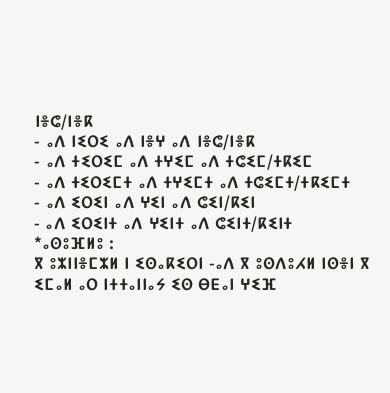ⵏⴻⵛ/ⵏⴻⴽ
- ⴰⴷ ⵏⵉⵔⵉ ⴰⴷ ⵏⴻⵖ ⴰⴷ ⵏⴻⵛ/ⵏⴻⴽ
- ⴰⴷ ⵜⵉⵔⵉⵎ ⴰⴷ ⵜⵖⵉⵎ ⴰⴷ ⵜⵛⵉⵎ/ⵜⴽⵉⵎ
- ⴰⴷ ⵜⵉⵔⵉⵎⵜ ⴰⴷ ⵜⵖⵉⵎⵜ ⴰⴷ ⵜⵛⵉⵎⵜ/ⵜⴽⵉⵎⵜ
- ⴰⴷ ⵉⵔⵉⵏ ⴰⴷ ⵖⵉⵏ ⴰⴷ ⵛⵉⵏ/ⴽⵉⵏ
- ⴰⴷ ⵉⵔⵉⵏⵜ ⴰⴷ ⵖⵉⵏⵜ ⴰⴷ ⵛⵉⵏⵜ/ⴽⵉⵏⵜ
*ⴰⵙⵓⴼⵍⵓ :
ⴳ ⵓⵣⵏⵏⴻⵎⵣⵍ ⵏ ⵉⵙⴰⴽⵉⵔⵏ -ⴰⴷ ⴳ ⵓⵙⴷⵓⵃⵍ ⵏⵙⴻⵏ ⴳ ⵉⵎⴰⵍ ⴰⵔ ⵏⵜⵜⴰⵏⵏⴰⵢ ⵉⵙ ⴱⴹⴰⵏ ⵖⵉⴼ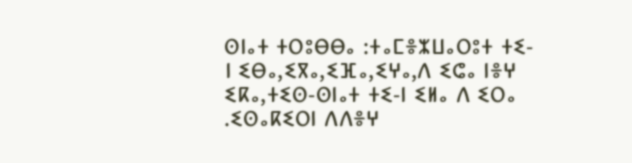ⵙⵏⴰⵜ ⵜⵔⵓⴱⴱⴰ :ⵜⴰⵎⴻⵣⵡⴰⵔⵓⵜ ⵜⵉ-ⵏ ⵉⴱⴰ,ⵉⴳⴰ,ⵉⴼⴰ,ⵉⵖⴰ,ⴷ ⵉⵛⴰ ⵏⴻⵖ ⵉⴽⴰ,ⵜⵉⵙ-ⵙⵏⴰⵜ ⵜⵉ-ⵏ ⵉⵍⴰ ⴷ ⵉⵔⴰ .ⵉⵙⴰⴽⵉⵔⵏ ⴷⴷⴻⵖ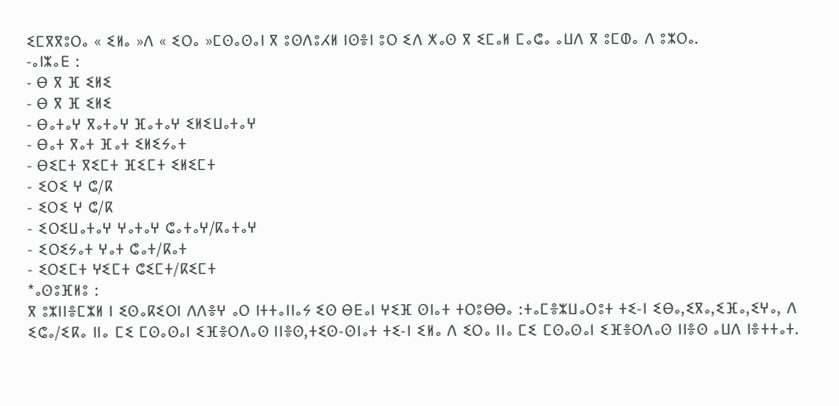ⵉⵎⴳⴳⵓⵔⴰ « ⵉⵍⴰ »ⴷ « ⵉⵔⴰ »ⵎⵙⴰⵙⴰⵏ ⴳ ⵓⵙⴷⵓⵃⵍ ⵏⵙⴻⵏ ⵓⵔ ⵉⴷ ⵅⴰⵙ ⴳ ⵉⵎⴰⵍ ⵎⴰⵛⴰ ⴰⵡⴷ ⴳ ⵓⵎⵀⴰ ⴷ ⵓⵣⵔⴰ.
-ⴰⵏⵣⴰⴹ :
- ⴱ ⴳ ⴼ ⵉⵍⵉ
- ⴱ ⴳ ⴼ ⵉⵍⵉ
- ⴱⴰⵜⴰⵖ ⴳⴰⵜⴰⵖ ⴼⴰⵜⴰⵖ ⵉⵍⵉⵡⴰⵜⴰⵖ
- ⴱⴰⵜ ⴳⴰⵜ ⴼⴰⵜ ⵉⵍⵉⵢⴰⵜ
- ⴱⵉⵎⵜ ⴳⵉⵎⵜ ⴼⵉⵎⵜ ⵉⵍⵉⵎⵜ
- ⵉⵔⵉ ⵖ ⵛ/ⴽ
- ⵉⵔⵉ ⵖ ⵛ/ⴽ
- ⵉⵔⵉⵡⴰⵜⴰⵖ ⵖⴰⵜⴰⵖ ⵛⴰⵜⴰⵖ/ⴽⴰⵜⴰⵖ
- ⵉⵔⵉⵢⴰⵜ ⵖⴰⵜ ⵛⴰⵜ/ⴽⴰⵜ
- ⵉⵔⵉⵎⵜ ⵖⵉⵎⵜ ⵛⵉⵎⵜ/ⴽⵉⵎⵜ
*ⴰⵙⵓⴼⵍⵓ :
ⴳ ⵓⵣⵏⵏⴻⵎⵣⵍ ⵏ ⵉⵙⴰⴽⵉⵔⵏ ⴷⴷⴻⵖ ⴰⵔ ⵏⵜⵜⴰⵏⵏⴰⵢ ⵉⵙ ⴱⴹⴰⵏ ⵖⵉⴼ ⵙⵏⴰⵜ ⵜⵔⵓⴱⴱⴰ :ⵜⴰⵎⴻⵣⵡⴰⵔⵓⵜ ⵜⵉ-ⵏ ⵉⴱⴰ,ⵉⴳⴰ,ⵉⴼⴰ,ⵉⵖⴰ, ⴷ ⵉⵛⴰ/ⵉⴽⴰ ⵏⵏⴰ ⵎⵉ ⵎⵙⴰⵙⴰⵏ ⵉⴼⴻⵔⴷⴰⵙ ⵏⵏⴻⵙ,ⵜⵉⵙ-ⵙⵏⴰⵜ ⵜⵉ-ⵏ ⵉⵍⴰ ⴷ ⵉⵔⴰ ⵏⵏⴰ ⵎⵉ ⵎⵙⴰⵙⴰⵏ ⵉⴼⴻⵔⴷⴰⵙ ⵏⵏⴻⵙ ⴰⵡⴷ ⵏⴻⵜⵜⴰⵜ.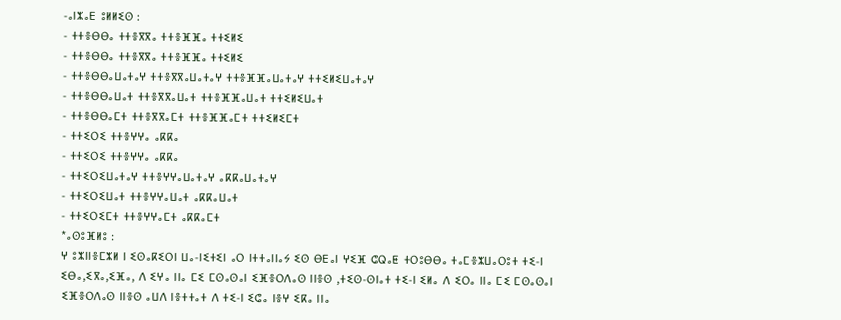-ⴰⵏⵣⴰⴹ ⵓⵍⵍⵉⵙ :
- ⵜⵜⴻⴱⴱⴰ ⵜⵜⴻⴳⴳⴰ ⵜⵜⴻⴼⴼⴰ ⵜⵜⵉⵍⵉ
- ⵜⵜⴻⴱⴱⴰ ⵜⵜⴻⴳⴳⴰ ⵜⵜⴻⴼⴼⴰ ⵜⵜⵉⵍⵉ
- ⵜⵜⴻⴱⴱⴰⵡⴰⵜⴰⵖ ⵜⵜⴻⴳⴳⴰⵡⴰⵜⴰⵖ ⵜⵜⴻⴼⴼⴰⵡⴰⵜⴰⵖ ⵜⵜⵉⵍⵉⵡⴰⵜⴰⵖ
- ⵜⵜⴻⴱⴱⴰⵡⴰⵜ ⵜⵜⴻⴳⴳⴰⵡⴰⵜ ⵜⵜⴻⴼⴼⴰⵡⴰⵜ ⵜⵜⵉⵍⵉⵡⴰⵜ
- ⵜⵜⴻⴱⴱⴰⵎⵜ ⵜⵜⴻⴳⴳⴰⵎⵜ ⵜⵜⴻⴼⴼⴰⵎⵜ ⵜⵜⵉⵍⵉⵎⵜ
- ⵜⵜⵉⵔⵉ ⵜⵜⴻⵖⵖⴰ ⴰⴽⴽⴰ
- ⵜⵜⵉⵔⵉ ⵜⵜⴻⵖⵖⴰ ⴰⴽⴽⴰ
- ⵜⵜⵉⵔⵉⵡⴰⵜⴰⵖ ⵜⵜⴻⵖⵖⴰⵡⴰⵜⴰⵖ ⴰⴽⴽⴰⵡⴰⵜⴰⵖ
- ⵜⵜⵉⵔⵉⵡⴰⵜ ⵜⵜⴻⵖⵖⴰⵡⴰⵜ ⴰⴽⴽⴰⵡⴰⵜ
- ⵜⵜⵉⵔⵉⵎⵜ ⵜⵜⴻⵖⵖⴰⵎⵜ ⴰⴽⴽⴰⵎⵜ
*ⴰⵙⵓⴼⵍⵓ :
ⵖ ⵓⵣⵏⵏⴻⵎⵣⵍ ⵏ ⵉⵙⴰⴽⵉⵔⵏ ⵡⴰ-ⵏⵉⵜⵉⵏ ⴰⵔ ⵏⵜⵜⴰⵏⵏⴰⵢ ⵉⵙ ⴱⴹⴰⵏ ⵖⵉⴼ ⵛⵕⴰⵟ ⵜⵔⵓⴱⴱⴰ ⵜⴰⵎⴻⵣⵡⴰⵔⵓⵜ ⵜⵉ-ⵏ ⵉⴱⴰ,ⵉⴳⴰ,ⵉⴼⴰ, ⴷ ⵉⵖⴰ ⵏⵏⴰ ⵎⵉ ⵎⵙⴰⵙⴰⵏ ⵉⴼⴻⵔⴷⴰⵙ ⵏⵏⴻⵙ ,ⵜⵉⵙ-ⵙⵏⴰⵜ ⵜⵉ-ⵏ ⵉⵍⴰ ⴷ ⵉⵔⴰ ⵏⵏⴰ ⵎⵉ ⵎⵙⴰⵙⴰⵏ ⵉⴼⴻⵔⴷⴰⵙ ⵏⵏⴻⵙ ⴰⵡⴷ ⵏⴻⵜⵜⴰⵜ ⴷ ⵜⵉ-ⵏ ⵉⵛⴰ ⵏⴻⵖ ⵉⴽⴰ ⵏⵏⴰ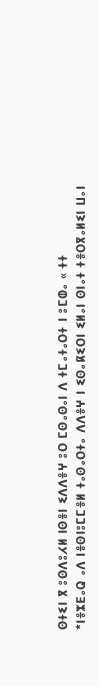ⵙⵜⵉⵏ ⴳ ⵓⵙⴷⵓⵃⵍ ⵏⵙⴻⵏ ⵉⴷⴷⴻⵖ ⵓⵔ ⵎⵙⴰⵙⴰⵏ ⴷ ⵜⵎⴰⵜⴰⵔⵜ ⵏ ⵓⵎⵀⴰ « ⵜⵜ
*ⵏⴻⵣⴹⴰⵕ ⴰⴷ ⵏⴻⵙⵏⵓⵎⵎⴻⵍ ⵜⴰⵙⴰⵔⵜⴰ ⴷⴷⴻⵖ ⵏ ⵉⵙⴰⴽⵉⵔⵏ ⵉⵍⴰⵏ ⵙⵏⴰⵜ ⵜⴻⵔⴳⴰⵍⵉⵏ ⵡⴰⵏ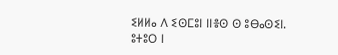ⵉⵍⵍⴰ ⴷ ⵉⵙⵎⵓⵏ ⵏⵏⴻⵙ ⵙ ⵓⴱⴰⵙⵉⵏ.
ⵓⵜⵓⵔ ⵏ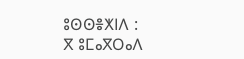ⵓⵙⵙⴻⵅⵏⴷ :
ⴳ ⵓⵎⴰⴳⵔⴰⴷ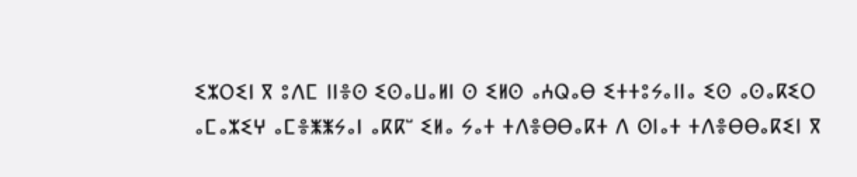ⵉⵣⵔⵉⵏ ⴳ ⵓⴷⵎ ⵏⵏⴻⵙ ⵉⵙⴰⵡⴰⵍⵏ ⵙ ⵉⵍⵙ ⴰⵄⵕⴰⴱ ⵉⵜⵜⵓⵢⴰⵏⵏⴰ ⵉⵙ ⴰⵙⴰⴽⵉⵔ ⴰⵎⴰⵣⵉⵖ ⴰⵎⴻⵥⵥⵢⴰⵏ ⴰⴽⴽⵯ ⵉⵍⴰ ⵢⴰⵜ ⵜⴷⴻⴱⴱⴰⴽⵜ ⴷ ⵙⵏⴰⵜ ⵜⴷⴻⴱⴱⴰⴽⵉⵏ ⴳ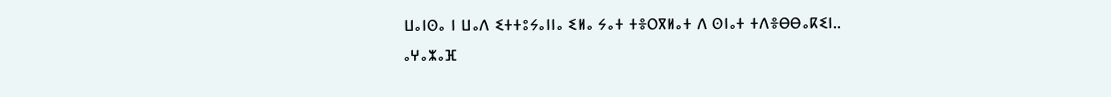ⵡⴰⵏⵙⴰ ⵏ ⵡⴰⴷ ⵉⵜⵜⵓⵢⴰⵏⵏⴰ ⵉⵍⴰ ⵢⴰⵜ ⵜⴻⵔⴳⵍⴰⵜ ⴷ ⵙⵏⴰⵜ ⵜⴷⴻⴱⴱⴰⴽⵉⵏ..
ⴰⵖⴰⵣⴰⴼ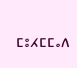ⵎⵓⵃⵎⵎⴰⴷ